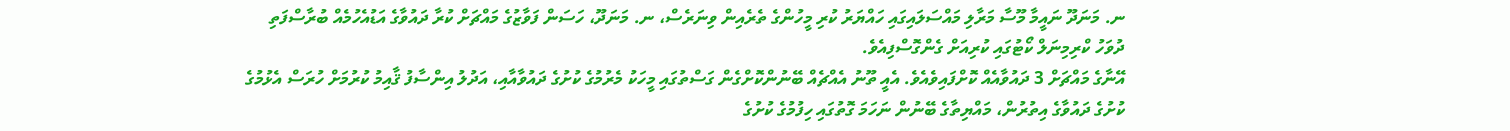ނ. މަނަދޫ ނައީމާ މޫސާ މަރާލި މައްސަލައިގައި ހައްޔަރު ކުރި މީހުންގެ ތެރެއިން ވިނަރެސް، ނ. މަނަދޫ، ހަސަން ފަވާޒުގެ މައްޗަށް ކުރާ ދައުވާގެ އަޑުއެހުމެއް ބުރާސްފަތި ދުވަހު ކްރިމިނަލް ކޯޓުގައި ކުރިއަށް ގެންގޮސްފިއެވެ.
އޭނާގެ މައްޗަށް 3 ދައުވާއެއް ކޮށްފައިވެއެވެ. އެއީ ތޫނު އެއްޗެއް ބޭނުންކޮށްގެން ގަސްތުގައި މީހަކު މެރުމުގެ ކުށުގެ ދައުވާއާއި، އަދުލު އިންސާފު ޤާއިމު ކުރުމަށް ހުރަސް އެޅުމުގެ ކުށުގެ ދައުވާގެ އިތުރުން، މައްޔިތާގެ ބޭނުން ނަހަމަ ގޮތުގައި ހިފުމުގެ ކުށުގެ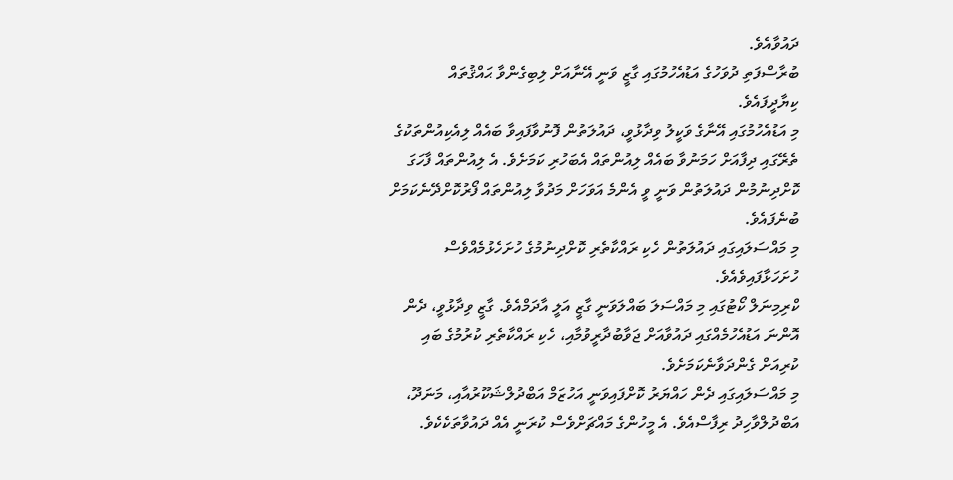ދައުވާއެވެ.
ބުރާސްފަތި ދުވަހުގެ އަޑުއެހުމުގައި ގާޒީ ވަނީ އޭނާއަށް ލިބިގެންވާ ޙައްޤުތައް ކިޔާދީފައެވެ.
މި އަޑުއެހުމުގައި އޭނާގެ ވަކީލު ވިދާޅުވީ، ދައުލަތުން ފޮނުވާފައިވާ ބައެއް ލިއެކިއުންތަކުގެ ތެރޭގައި ދިފާއަށް ހަމަނުވާ ބައެއް ލިއުންތައް އެބަހުރި ކަމަށެވެ. އެ ލިއުންތައް ފާހަގަ ކޮށްދިނުމުން ދައުލަތުން ވަނީ ވީ އެންމެ އަވަހަށް މަދުވާ ލިއުންތައް ފޯރުކޮށްދޭނެކަމަށް ބުނެފައެވެ.
މި މައްސަލައިގައި ދައުލަތުން ހެކި ރައްކާތެރި ކޮށްދިނުމުގެ ހުށަހެޅުމެއްވެސް ހުށަހަޅާފައިވެއެވެ.
ކްރިމިނަލް ކޯޓުގައި މި މައްސަލަ ބައްލަވަނީ ގާޒީ އަލީ އާދަމްއެވެ. ގާޒީ ވިދާޅުވީ، ދެން އޮންނަ އަޑުއެހުމެއްގައި ދައުވާއަށް ޖަވާބުދާރީވުމާއި، ހެކި ރައްކާތެރި ކުރުމުގެ ބައި ކުރިއަށް ގެންދަވާނެކަމަށެވެ.
މި މައްސަލައިގައި ދެން ހައްޔަރު ކޮށްފައިވަނީ އަހުޒަމް އަބްދުލްޝަކޫރުއާއި، މަނަދޫ، އަބްދުލްވާހިދު ރިފާސްއެވެ. އެ މީހުންގެ މައްޗަށްވެސް ކުރަނީ އެއް ދައުވާތަކެކެވެ.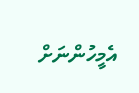އެމީހުންނަށް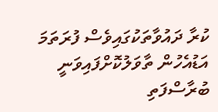ކުރާ ދައުވާތަކުގައިވެސް ފުރަތަމަ އަޑުއެހުން ތާވަލުކޮށްފައިވަނީ ބުރާސްފަތި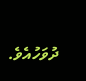ދުވަހުއެވެ.